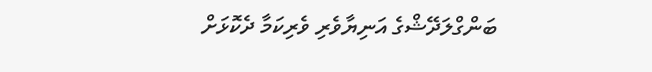ބަންގްލަދޭޝްގެ އަނިޔާވެރި ވެރިކަމާ ދެކޮޅަށް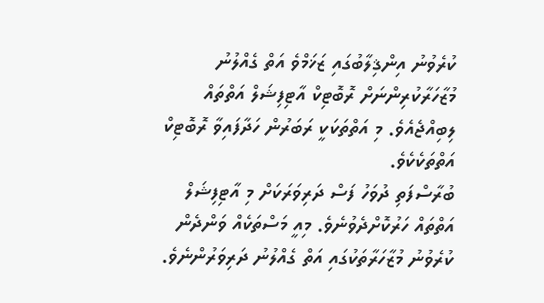ކުރެވުނު އިންޤިލާބުގައި ޒަޚަމްވެ އަތް ގެއްލުނު މުޒާހަރާކުރިންނަށް ރޮބޮޓިކް އާޓިފިޝަލް އަތްތައް ލިބިއްޖެއެވެ. މި އަތްތަކަކީ ރަބަރުން ހަދާފައިވާ ރޮބޮޓިކް އަތްތަކެކެވެ.
ބުރާސްފަތި ދުވަހު ފަސް ދަރިވަރަކަށް މި އާޓިފިޝަލް އަތްތައް ހަރުކޮށްދެވުނެވެ. މިއީ މަސްތަކެއް ވަންދެން ކުރެވުނު މުޒާހަރާތަކުގައި އަތް ގެއްލުނު ދަރިވަރުންނެވެ.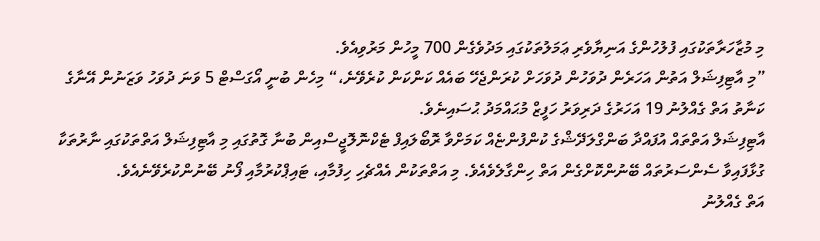މި މުޒާހަރާތަކުގައި ފުލުހުންގެ އަނިޔާވެރި ޢަމަލުތަކުގައި މަދުވެގެން 700 މީހުން މަރުވިއެވެ.
”މި އާޓިފިޝަލް އަތުން އަހަރެން ދުވަހުން ދުވަހަށް ކުރަންޖެހޭ ބައެއް ކަންކަން ކުރެވޭނެ،“ މިހެން ބުނީ އޯގަސްޓް 5 ވަނަ ދުވަހު ވަޒަނުން އޭނާގެ ކަނާތު އަތް ގެއްލުނު 19 އަހަރުގެ ދަރިވަރު ހަފީޒް މުޙައްމަދު ޙުސައިނެވެ.
އާޓިފިޝަލް އަތްތައް އުފައްދާ ބަންގްލަދޭޝްގެ ކުންފުންޏެއް ކަމަށްވާ ރޮބޯލައިފް ޓެކްނޮލޮޖީސްއިން ބުނާ ގޮތުގައި މި އާޓިފިޝަލް އަތްތަކުގައި ނާރުތަކާ ގުޅާފައިވާ ސެންސަރުތައް ބޭނުންކޮށްގެން އަތް ހިންގާލެވެއެވެ. މި އަތްތަކުން އެއްޗެހި ހިފުމާއި، ޓައިޕްކުރުމާއި ފޯނު ބޭނުންކުރެވޭނެއެވެ.
އަތް ގެއްލުނު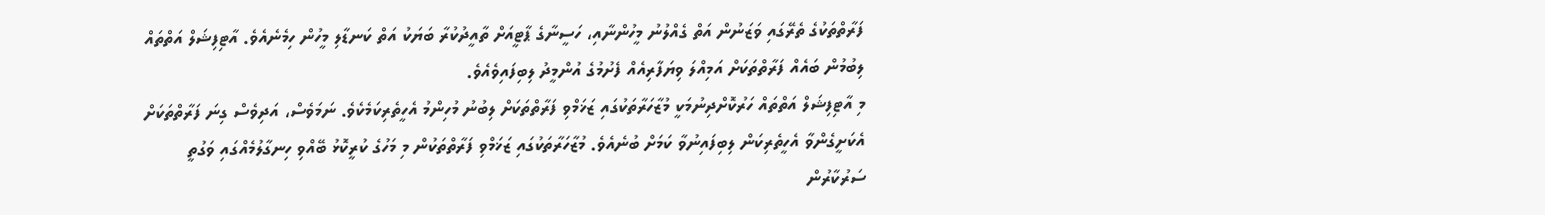ފަރާތްތަކުގެ ތެރޭގައި ވަޒަނުން އަތް ގެއްލުނު މީހުންނާއި، ހަސީނާގެ ޕާޓީއަށް ތާއީދުކުރާ ބަޔަކު އަތް ކަނޑާލި މީހުން ހިމެނެއެވެ. އާޓިފިޝަލް އަތްތައް ލިބުމުން ބައެއް ފަރާތްތަކަށް އަމިއްލަ ވިޔަފާރިއެއް ފެށުމުގެ އުންމީދު ލިބިފައިވެއެވެ.
މި އާޓިފިޝަލް އަތްތައް ހަރުކޮށްދިނުމަކީ މުޒާހަރާތަކުގައި ޒަޚަމްވި ފަރާތްތަކަށް ލިބުނު މުހިންމު އެހީތެރިކަމެކެވެ. ނަމަވެސް، އަދިވެސް ގިނަ ފަރާތްތަކަށް އެކަށީގެންވާ އެހީތެރިކަން ލިބިފައިނުވާ ކަމަށް ބުނެއެވެ. މުޒާހަރާތަކުގައި ޒަޚަމްވި ފަރާތްތަކުން މި މަހުގެ ކުރީކޮޅު ބޭއްވި ހިނގާލުމެއްގައި ވަގުތީ ސަރުކާރުން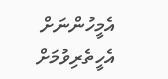އެމީހުންނަށް އެހީތެރިވުމަށް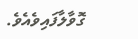ގޮވާލާފައިވެއެވެ.